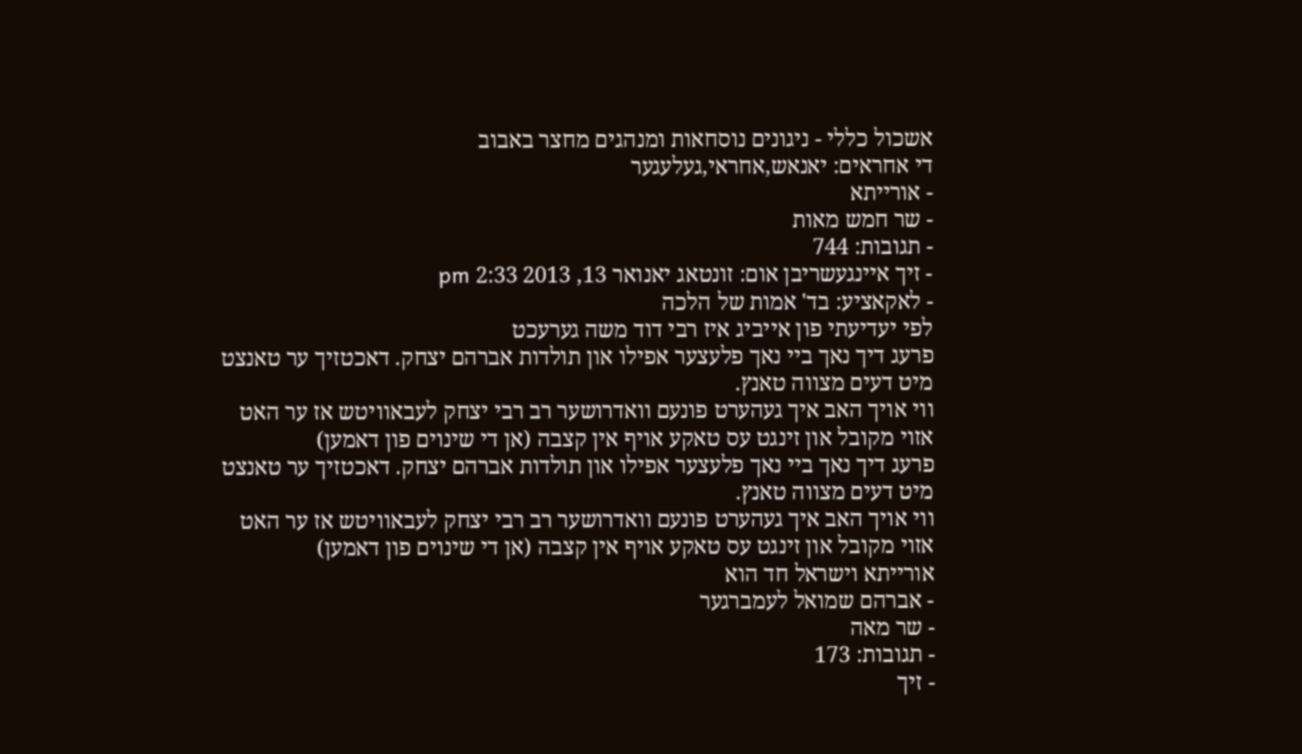אשכול כללי - ניגונים נוסחאות ומנהגים מחצר באבוב
די אחראים: יאנאש,אחראי,געלעגער
- אורייתא
- שר חמש מאות
- תגובות: 744
- זיך איינגעשריבן אום: זונטאג יאנואר 13, 2013 2:33 pm
- לאקאציע: בד' אמות של הלכה
לפי יעדיעתי פון אייביג איז רבי דוד משה גערעכט
פרעג דיך נאך ביי נאך פלעצער אפילו און תולדות אברהם יצחק. דאכטזיך ער טאנצט מיט דעים מצווה טאנץ.
ווי אויך האב איך געהערט פונעם וואדרושער רב רבי יצחק לעבאוויטש אז ער האט אזוי מקובל און זינגט עס טאקע אויף אין קצבה (אן די שינוים פון דאמען)
פרעג דיך נאך ביי נאך פלעצער אפילו און תולדות אברהם יצחק. דאכטזיך ער טאנצט מיט דעים מצווה טאנץ.
ווי אויך האב איך געהערט פונעם וואדרושער רב רבי יצחק לעבאוויטש אז ער האט אזוי מקובל און זינגט עס טאקע אויף אין קצבה (אן די שינוים פון דאמען)
אורייתא וישראל חד הוא
- אברהם שמואל לעמברגער
- שר מאה
- תגובות: 173
- זיך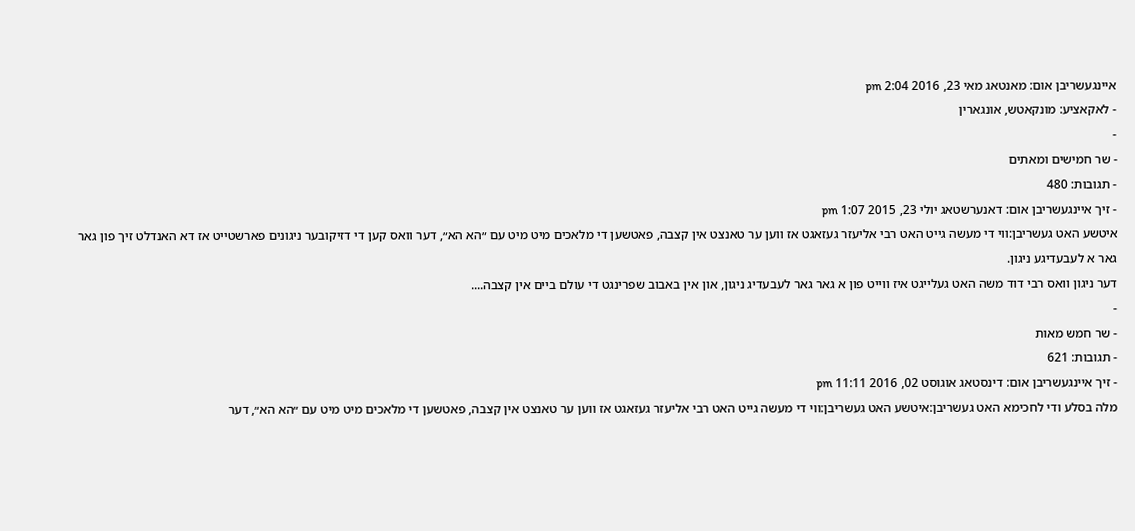איינגעשריבן אום: מאנטאג מאי 23, 2016 2:04 pm
- לאקאציע: מונקאטש, אונגארין
-
- שר חמישים ומאתים
- תגובות: 480
- זיך איינגעשריבן אום: דאנערשטאג יולי 23, 2015 1:07 pm
איטשע האט געשריבן:ווי די מעשה גייט האט רבי אליעזר געזאגט אז ווען ער טאנצט אין קצבה, פאטשען די מלאכים מיט מיט עם ״הא הא״, דער וואס קען די דזיקובער ניגונים פארשטייט אז דא האנדלט זיך פון גאר גאר א לעבעדיגע ניגון.
דער ניגון וואס רבי דוד משה האט געלייגט איז ווייט פון א גאר גאר לעבעדיג ניגון, און אין באבוב שפרינגט די עולם ביים אין קצבה....
-
- שר חמש מאות
- תגובות: 621
- זיך איינגעשריבן אום: דינסטאג אוגוסט 02, 2016 11:11 pm
מלה בסלע ודי לחכימא האט געשריבן:איטשע האט געשריבן:ווי די מעשה גייט האט רבי אליעזר געזאגט אז ווען ער טאנצט אין קצבה, פאטשען די מלאכים מיט מיט עם ״הא הא״, דער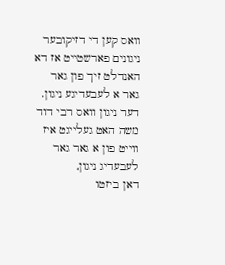וואס קען די דזיקובער ניגונים פארשטייט אז דא האנדלט זיך פון גאר גאר א לעבעדיגע ניגון.
דער ניגון וואס רבי דוד משה האט געלייגט איז ווייט פון א גאר גאר לעבעדיג ניגון,
דאן ביזטו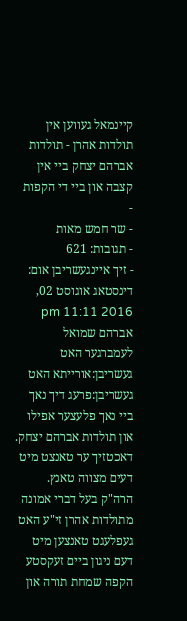קיינמאל געווען אין תולדות אהרן - תולדות אברהם יצחק ביי אין קצבה און ביי די הקפות
-
- שר חמש מאות
- תגובות: 621
- זיך איינגעשריבן אום: דינסטאג אוגוסט 02, 2016 11:11 pm
אברהם שמואל לעמברגער האט געשריבן:אורייתא האט געשריבן:פרעג דיך נאך ביי נאך פלעצער אפילו און תולדות אברהם יצחק. דאכטזיך ער טאנצט מיט דעים מצווה טאנץ.
הרה"ק בעל דברי אמונה מתולדות אהרן זי"ע האט געפלעגט טאנצען מיט דעם ניגון ביים זעקסטע הקפה שמחת תורה און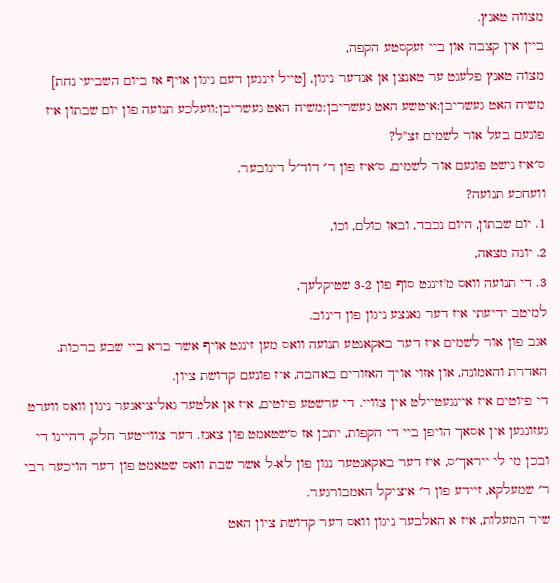מצווה טאנץ.
ביין אין קצבה און ביי זעקסטע הקפה,
מצוה טאנץ פלעגט ער טאנצן אן אנדער ניגון, [טייל זינגען דעם ניגון אויף אז ביום השביעי נחת]
משיח האט געשריבן:איטשע האט געשריבן:משיח האט געשריבן:וועלכע תנועה פון יום שבתון איז פונעם בעל אור לשמים זצ"ל?
ס׳איז נישט פונעם אור לשמים, ס׳איז פון ר׳ דוד׳ל דינובער.
וועחכע תנועה?
1. יום שבתון, היום נכבד, ובאו כולם, וכו,
2. יונה מצאה,
3. די תנועה וואס מ'זינגט סוף פון 3-2 שטיקלעך,
למיטב ידיעתי איז דער גאנצע ניגון פון דינוב.
אגב פון אור לשמים איז דער באקאנטע תנועה וואס מען זינגט אויף אשר ברא ביי שבע ברכות.
האדרת והאמונה, און אזוי אויך האזורים באהבה, איז פונעם קדושת ציון.
די פיוטים איז איינגעטיילט אין צוויי. די ערשטע פיוטים, איז אן אלטער גאליציאנער ניגון וואס ווערט געזונגען אין אסאך הויפן ביי די הקפות, יתכן אז ס׳שטאמט פון צאנז. דער צווייטער חלק, דהיינו די ובכן מי לי ייראך׳ס, איז דער באקאנטער נגון פון לא-ל אשר שבת וואס שטאמט פון דער הויכער רבי ר׳ שמעלקא, זיידע פון ר׳ איציקל האמבורגער.
שיר המעלות, איז א האלבער ניגון וואס דער קדושת ציון האט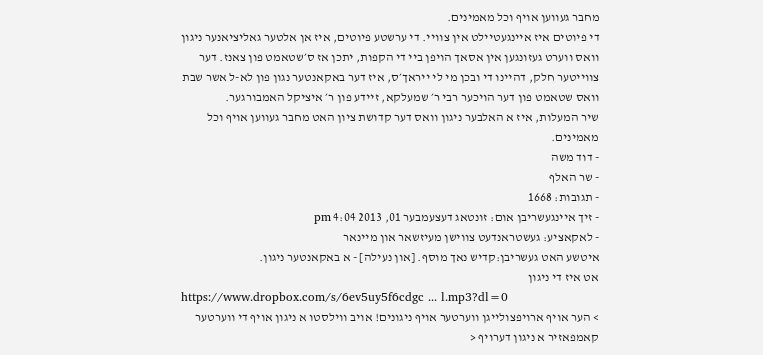מחבר געווען אויף וכל מאמינים.
די פיוטים איז איינגעטיילט אין צוויי. די ערשטע פיוטים, איז אן אלטער גאליציאנער ניגון וואס ווערט געזונגען אין אסאך הויפן ביי די הקפות, יתכן אז ס׳שטאמט פון צאנז. דער צווייטער חלק, דהיינו די ובכן מי לי ייראך׳ס, איז דער באקאנטער נגון פון לא-ל אשר שבת וואס שטאמט פון דער הויכער רבי ר׳ שמעלקא, זיידע פון ר׳ איציקל האמבורגער.
שיר המעלות, איז א האלבער ניגון וואס דער קדושת ציון האט מחבר געווען אויף וכל מאמינים.
- דוד משה
- שר האלף
- תגובות: 1668
- זיך איינגעשריבן אום: זונטאג דעצעמבער 01, 2013 4:04 pm
- לאקאציע: געשטראנדעט צווישן מעיזשאר און מיינאר
איטשע האט געשריבן:קדיש נאך מוסף. [און נעילה] - א באקאנטער ניגון.
אט איז די ניגון
https://www.dropbox.com/s/6ev5uy5f6cdgc ... l.mp3?dl=0
> הער אויף ארויפצולייגן ווערטער אויף ניגונים! אויב ווילסטו א ניגון אויף די ווערטער קאמפאזיר א ניגון דערויף <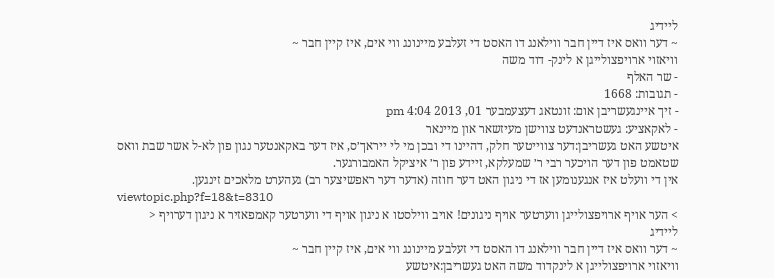ליידיג
~ דער וואס איז דיין חבר ווילאנג דו האסט די זעלבע מיינונג ווי אים, איז קיין חבר ~
וויאזוי ארויפצולייגן א לינק- דוד משה
- שר האלף
- תגובות: 1668
- זיך איינגעשריבן אום: זונטאג דעצעמבער 01, 2013 4:04 pm
- לאקאציע: געשטראנדעט צווישן מעיזשאר און מיינאר
איטשע האט געשריבן:דער צווייטער חלק, דהיינו די ובכן מי לי ייראך׳ס, איז דער באקאנטער נגון פון לא-ל אשר שבת וואס שטאמט פון דער הויכער רבי ר׳ שמעלקא, זיידע פון ר׳ איציקל האמבורגער.
אין די וועלט איז אנגענומען אז די ניגון האט דער חוזה (אדער דער ראפשיצער רב) געהערט מלאכים זינגען.
viewtopic.php?f=18&t=8310
> הער אויף ארויפצולייגן ווערטער אויף ניגונים! אויב ווילסטו א ניגון אויף די ווערטער קאמפאזיר א ניגון דערויף <
ליידיג
~ דער וואס איז דיין חבר ווילאנג דו האסט די זעלבע מיינונג ווי אים, איז קיין חבר ~
וויאזוי ארויפצולייגן א לינקדוד משה האט געשריבן:איטשע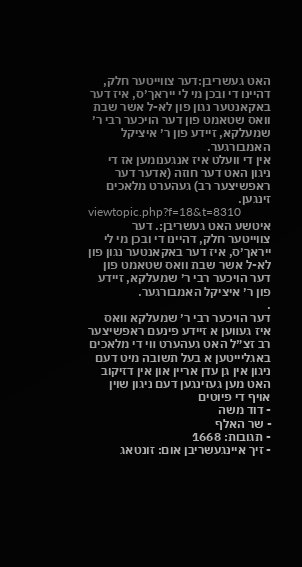האט געשריבן:דער צווייטער חלק, דהיינו די ובכן מי לי ייראך׳ס, איז דער באקאנטער נגון פון לא-ל אשר שבת וואס שטאמט פון דער הויכער רבי ר׳ שמעלקא, זיידע פון ר׳ איציקל האמבורגער.
אין די וועלט איז אנגענומען אז די ניגון האט דער חוזה (אדער דער ראפשיצער רב) געהערט מלאכים זינגען.
viewtopic.php?f=18&t=8310
איטשע האט געשריבן:. דער צווייטער חלק, דהיינו די ובכן מי לי ייראך׳ס, איז דער באקאנטער נגון פון לא-ל אשר שבת וואס שטאמט פון דער הויכער רבי ר׳ שמעלקא, זיידע פון ר׳ איציקל האמבורגער.
.
דער הויכער רבי ר׳ שמעלקא װאס איז געװען א זיידע פינעם ראפשיצער רב זצ״ל האט געהערט װי די מלאכים באגליייטען א בעל תשובה מיט דעם ניגון אין גן עדן אריין און אין דזיקוב האט מען געזינגען דעם ניגון שוין אויף די פיוטים
- דוד משה
- שר האלף
- תגובות: 1668
- זיך איינגעשריבן אום: זונטאג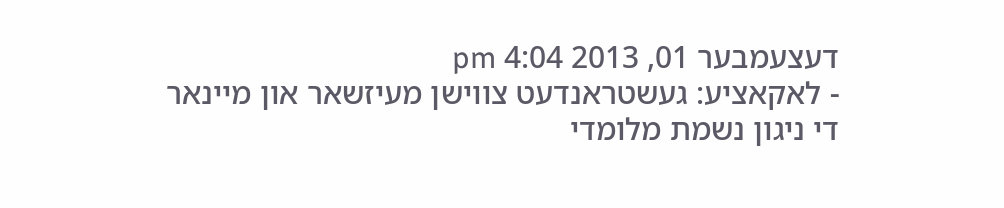דעצעמבער 01, 2013 4:04 pm
- לאקאציע: געשטראנדעט צווישן מעיזשאר און מיינאר
די ניגון נשמת מלומדי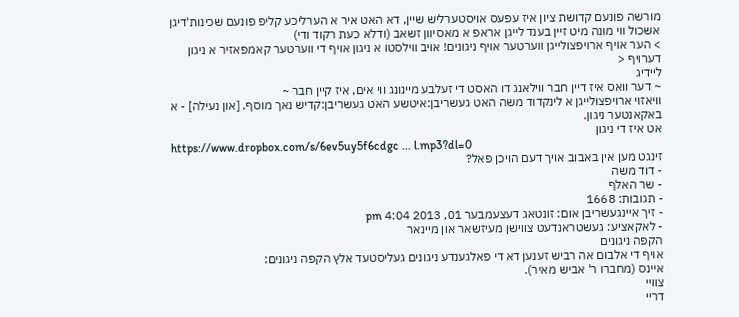מורשה פונעם קדושת ציון איז עפעס אויסטערליש שיין, דא האט איר א הערליכע קליפ פונעם שכינות'דיגן אשכול ווי מונה מיט זיין בענד לייגן אראפ א מאסיוון זשאב (ודלא כעת רקוד ודי)
> הער אויף ארויפצולייגן ווערטער אויף ניגונים! אויב ווילסטו א ניגון אויף די ווערטער קאמפאזיר א ניגון דערויף <
ליידיג
~ דער וואס איז דיין חבר ווילאנג דו האסט די זעלבע מיינונג ווי אים, איז קיין חבר ~
וויאזוי ארויפצולייגן א לינקדוד משה האט געשריבן:איטשע האט געשריבן:קדיש נאך מוסף. [און נעילה] - א באקאנטער ניגון.
אט איז די ניגון
https://www.dropbox.com/s/6ev5uy5f6cdgc ... l.mp3?dl=0
זינגט מען אין באבוב אויך דעם הויכן פאל?
- דוד משה
- שר האלף
- תגובות: 1668
- זיך איינגעשריבן אום: זונטאג דעצעמבער 01, 2013 4:04 pm
- לאקאציע: געשטראנדעט צווישן מעיזשאר און מיינאר
הקפה ניגונים
אויף די אלבום אה רביש זענען דא די פאלגענדע ניגונים געליסטעד אלץ הקפה ניגונים:
איינס (מחברו ר' אביש מאיר).
צוויי
דריי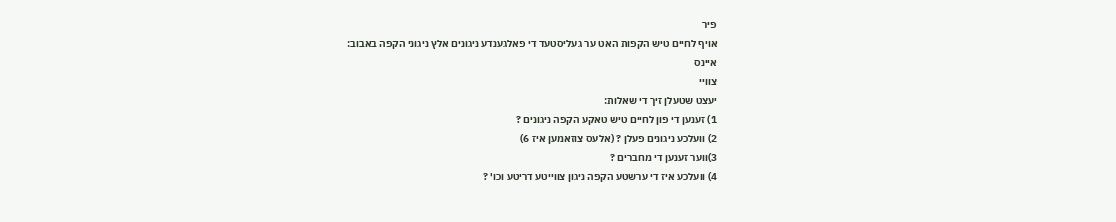פיר
אויף לחיים טיש הקפות האט ער געליסטעד די פאלגענדע ניגונים אלץ ניגוני הקפה באבוב:
איינס
צוויי
יעצט שטעלן זיך די שאלות:
1) זענען די פון לחיים טיש טאקע הקפה ניגונים ?
2) וועלכע ניגונים פעלן ? (אלעס צוזאמען איז 6)
3)ווער זענען די מחברים ?
4) וועלכע איז די ערשטע הקפה ניגון צווייטע דריטע וכו' ?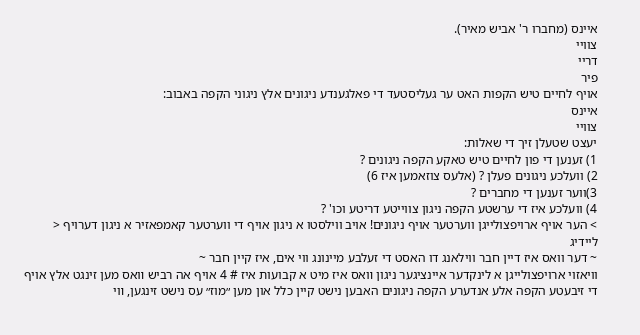איינס (מחברו ר' אביש מאיר).
צוויי
דריי
פיר
אויף לחיים טיש הקפות האט ער געליסטעד די פאלגענדע ניגונים אלץ ניגוני הקפה באבוב:
איינס
צוויי
יעצט שטעלן זיך די שאלות:
1) זענען די פון לחיים טיש טאקע הקפה ניגונים ?
2) וועלכע ניגונים פעלן ? (אלעס צוזאמען איז 6)
3)ווער זענען די מחברים ?
4) וועלכע איז די ערשטע הקפה ניגון צווייטע דריטע וכו' ?
> הער אויף ארויפצולייגן ווערטער אויף ניגונים! אויב ווילסטו א ניגון אויף די ווערטער קאמפאזיר א ניגון דערויף <
ליידיג
~ דער וואס איז דיין חבר ווילאנג דו האסט די זעלבע מיינונג ווי אים, איז קיין חבר ~
וויאזוי ארויפצולייגן א לינקדער איינציגער ניגון װאס איז מיט א קבועות איז # 4 אויף אה רביש װאס מען זינגט אלץ אויף די זיבעטע הקפה אלע אנדערע הקפה ניגונים האבען נישט קיין כלל און מען ״מוז״ עס נישט זינגען, װי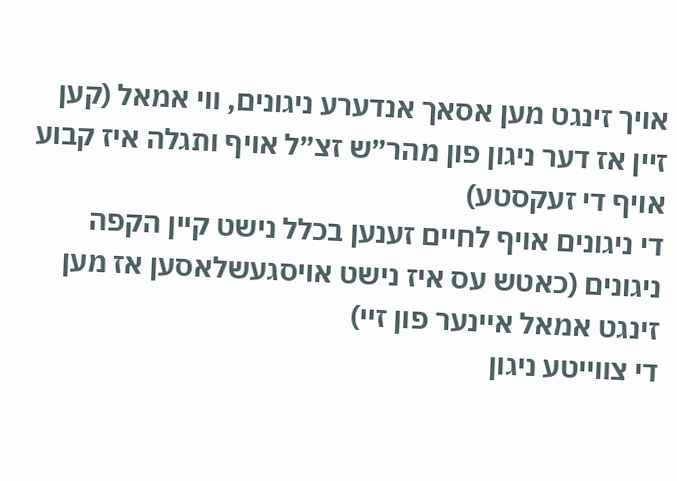אויך זינגט מען אסאך אנדערע ניגונים, װי אמאל (קען זיין אז דער ניגון פון מהר״ש זצ״ל אויף ותגלה איז קבוע אויף די זעקסטע)
די ניגונים אויף לחיים זענען בכלל נישט קיין הקפה ניגונים (כאטש עס איז נישט אויסגעשלאסען אז מען זינגט אמאל איינער פון זיי)
די צװייטע ניגון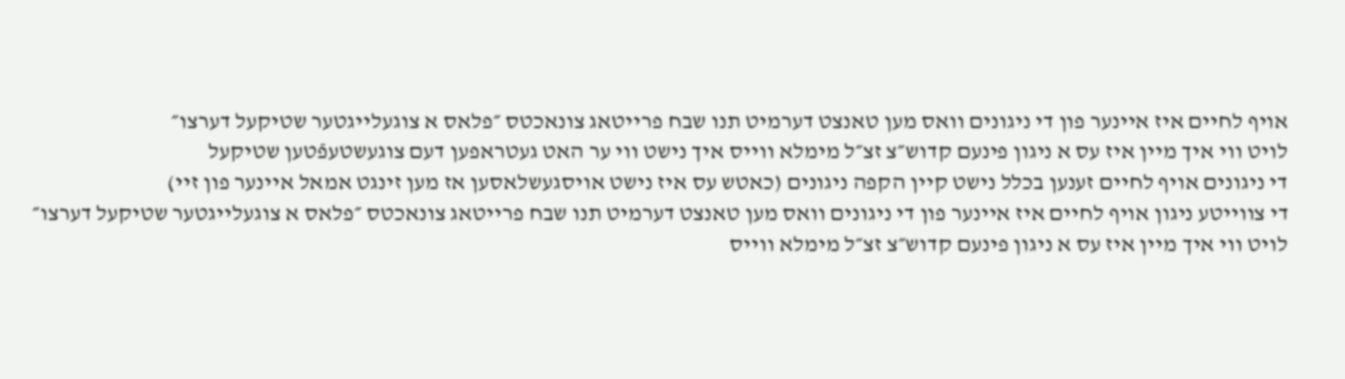אויף לחיים איז איינער פון די ניגונים װאס מען טאנצט דערמיט תנו שבח פרייטאג צונאכטס ״פלאס א צוגעלייגטער שטיקעל דערצו״
לויט װי איך מיין איז עס א ניגון פינעם קדוש״צ זצ״ל מימלא װייס איך נישט װי ער האט געטראפען דעם צוגעשטעפֿטען שטיקעל
די ניגונים אויף לחיים זענען בכלל נישט קיין הקפה ניגונים (כאטש עס איז נישט אויסגעשלאסען אז מען זינגט אמאל איינער פון זיי)
די צװייטע ניגון אויף לחיים איז איינער פון די ניגונים װאס מען טאנצט דערמיט תנו שבח פרייטאג צונאכטס ״פלאס א צוגעלייגטער שטיקעל דערצו״
לויט װי איך מיין איז עס א ניגון פינעם קדוש״צ זצ״ל מימלא װייס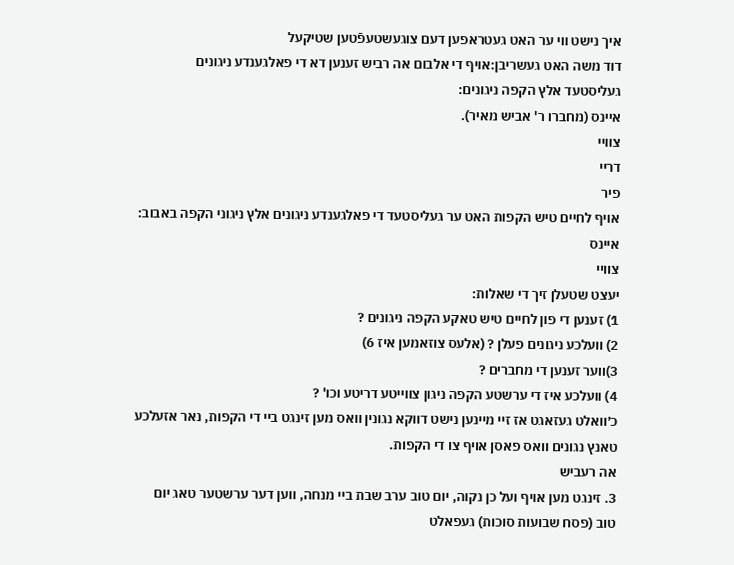איך נישט װי ער האט געטראפען דעם צוגעשטעפֿטען שטיקעל
דוד משה האט געשריבן:אויף די אלבום אה רביש זענען דא די פאלגענדע ניגונים געליסטעד אלץ הקפה ניגונים:
איינס (מחברו ר' אביש מאיר).
צוויי
דריי
פיר
אויף לחיים טיש הקפות האט ער געליסטעד די פאלגענדע ניגונים אלץ ניגוני הקפה באבוב:
איינס
צוויי
יעצט שטעלן זיך די שאלות:
1) זענען די פון לחיים טיש טאקע הקפה ניגונים ?
2) וועלכע ניגונים פעלן ? (אלעס צוזאמען איז 6)
3)ווער זענען די מחברים ?
4) וועלכע איז די ערשטע הקפה ניגון צווייטע דריטע וכו' ?
כ׳וואלט געזאגט אז זיי מיינען נישט דווקא נגונין וואס מען זינגט ביי די הקפות, נאר אזעלכע טאנץ נגונים וואס פאסן אויף צו די הקפות.
אה רעביש
3. זינגט מען אויף ועל כן נקוה, יום טוב ערב שבת ביי מנחה, ווען דער ערשטער טאג יום טוב (פסח שבועות סוכות) געפאלט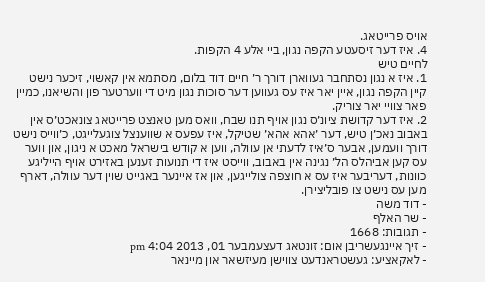אויס פרייטאג.
4. איז דער זיסעטע הקפה נגון, ביי אלע 4 הקפות.
לחיים טיש
1. איז א נגון נסתחבר געווארן דורך ר׳ חיים דוד בלום, מסתמא אין קאשוי, זיכער נישט קיין הקפה נגון, איין יאר איז עס געווען דער סוכות נגון מיט די ווערטער פון והשיאנו, כמיין פאר צוויי יאר צוריק.
2. איז דער קדושת ציונ׳ס נגון אויף תנו שבח, וואס מען טאנצט פרייטאג צונאכט׳ס אין באבוב נאכ׳ן טיש, דער ׳אהא אהא׳ שטיקל, איז עפעס א שווענצל צוגעלייגט, כ׳ווייס נישט דורך וועמען, אבער ס׳איז לדעתי אן עוולה, ווען א קודש בישראל מאכט א ניגון, און ווער עס קען אביהלס הל׳ נגינה אין באבוב, ווייסט איז די תנועות זענען באזירט אויף הייליגע כוונות, דעריבער איז עס א חוצפה צולייגען, און אז איינער באגייט שוין דער עוולה, דארף מען עס נישט צו פובליצירן.
- דוד משה
- שר האלף
- תגובות: 1668
- זיך איינגעשריבן אום: זונטאג דעצעמבער 01, 2013 4:04 pm
- לאקאציע: געשטראנדעט צווישן מעיזשאר און מיינאר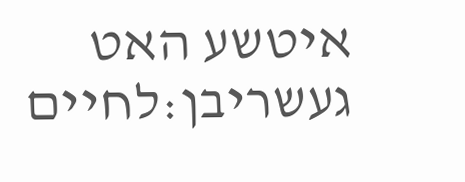איטשע האט געשריבן:לחיים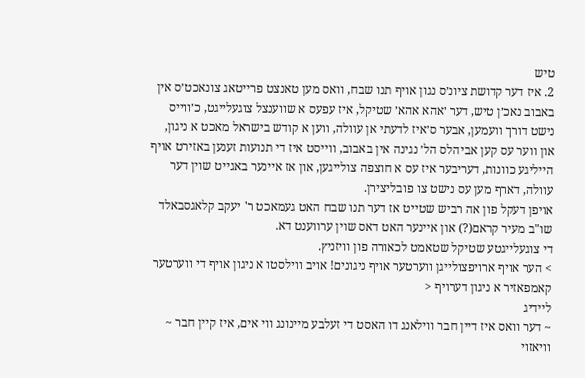טיש
2. איז דער קדושת ציונ׳ס נגון אויף תנו שבח, וואס מען טאנצט פרייטאג צונאכט׳ס אין באבוב נאכ׳ן טיש, דער ׳אהא אהא׳ שטיקל, איז עפעס א שווענצל צוגעלייגט, כ׳ווייס נישט דורך וועמען, אבער ס׳איז לדעתי אן עוולה, ווען א קודש בישראל מאכט א ניגון, און ווער עס קען אביהלס הל׳ נגינה אין באבוב, ווייסט איז די תנועות זענען באזירט אויף הייליגע כוונות, דעריבער איז עס א חוצפה צולייגען, און אז איינער באגייט שוין דער עוולה, דארף מען עס נישט צו פובליצירן.
אויפן דעקל פון אה רביש שטייט אז דער תנו שבח האט געמאכט ר' יעקב קלאגסבאלד שו"ב מעיר קראם(?) און איינער האט דאס שוין ערווענט דא.
די צוגעלייגטע שטיקל שטאמט לכאורה פון וויזניץ.
> הער אויף ארויפצולייגן ווערטער אויף ניגונים! אויב ווילסטו א ניגון אויף די ווערטער קאמפאזיר א ניגון דערויף <
ליידיג
~ דער וואס איז דיין חבר ווילאנג דו האסט די זעלבע מיינונג ווי אים, איז קיין חבר ~
וויאזוי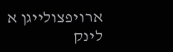ארויפצולייגן א לינק